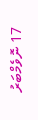17 ނޮވެމްބަރު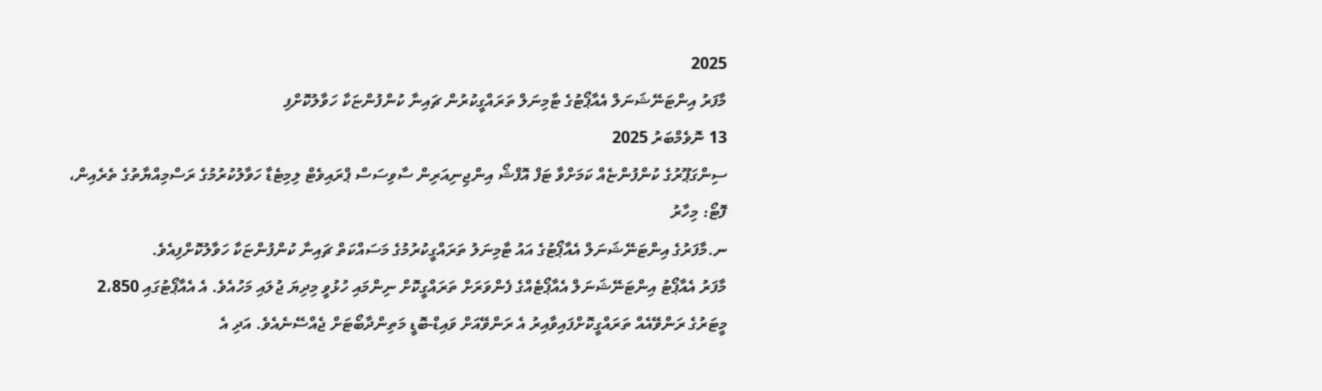2025
މާފަރު އިންޓަނޭޝަނަލް އެއާޕޯޓުގެ ޓާމިނަލް ތަރައްގީކުރުން ޗައިނާ ކުންފުންޏަކާ ހަވާލުކޮށްފި
13 ނޮވެމްބަރު 2025
ސިންގަޕޫރުގެ ކުންފުންޏެއް ކަމަށްވާ ޓަފް އޮފްޝޯ އިންޖިނިއަރިން ސާވިސަސް ޕްރައިވެޓް ލިމިޓެޑާ ހަވާލުކުރުމުގެ ރަސްމިއްޔާތުގެ ތެރެއިން، ފޮޓޯ: މިހާރު
ނ.މާފަރުގެ އިންޓަނޭޝަނަލް އެއާޕޯޓުގެ އައު ޓާމިނަލު ތަރައްގީކުރުމުގެ މަސައްކަތް ޗައިނާ ކުންފުންޏަކާ ހަވާލުކޮށްފިއެވެ.
މާފަރު އެއާޕޯޓު އިންޓަނޭޝަނަލް އެއާޕޯޓެއްގެ ފެންވަރަށް ތަރައްގީކޮށް ނިންމައި ހުޅުވީ މިދިޔަ ޖުލައި މަހުއެވެ. އެ އެއާޕޯޓުގައި 2،850 މީޓަރުގެ ރަންވޭއެއް ތަރައްގީކޮށްފައިވާއިރު އެ ރަންވޭއަށް ވައިޑް-ބޮޑީ މަތިންދާބޯޓަށް ޖެއްސޭނެއެވެ. އަދި އެ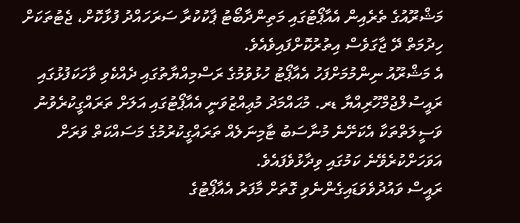މަޝްރޫއުގެ ތެރެއިން އެއާޕޯޓުގައި މަތިންދާބޯޓު ޕާކުކުރާ ސަރަހައްދު ފުޅާކޮށް، ޖެޓުތަކަށް ހިދުމަތް ދޭ ޖާގަވެސް އިތުރުކޮށްފައިވެއެވެ.
އެ މަޝްރޫއު ނިންމުމަށްފަހު އެއާޕޯޓު ހުޅުވުމުގެ ރަސްމިއްޔާތުގައި ދެއްކެވި ވާހަކަފުޅުގައި ރައީސުލްޖުމްހޫރިއްޔާ ޑރ. މުޙައްމަދު މުޢިއްޒުވަނީ އެއާޕޯޓުގައި އަލަށް ތަރައްގީކުރެވުނު ވަސީލަތްތަކާ އެކަށޭނެ މުނާސަބު ޓާމިނަލެއް ތަރައްގީކުރުމުގެ މަސައްކަތް ވަރަށް އަވަހަށްކުރެވޭނެ ކަމުގައި ވިދާޅުވެފައެވެ.
ރައީސް ވައުދުވެވަޑައިގެންނެވި ގޮތަށް މާފަރު އެއާޕޯޓުގެ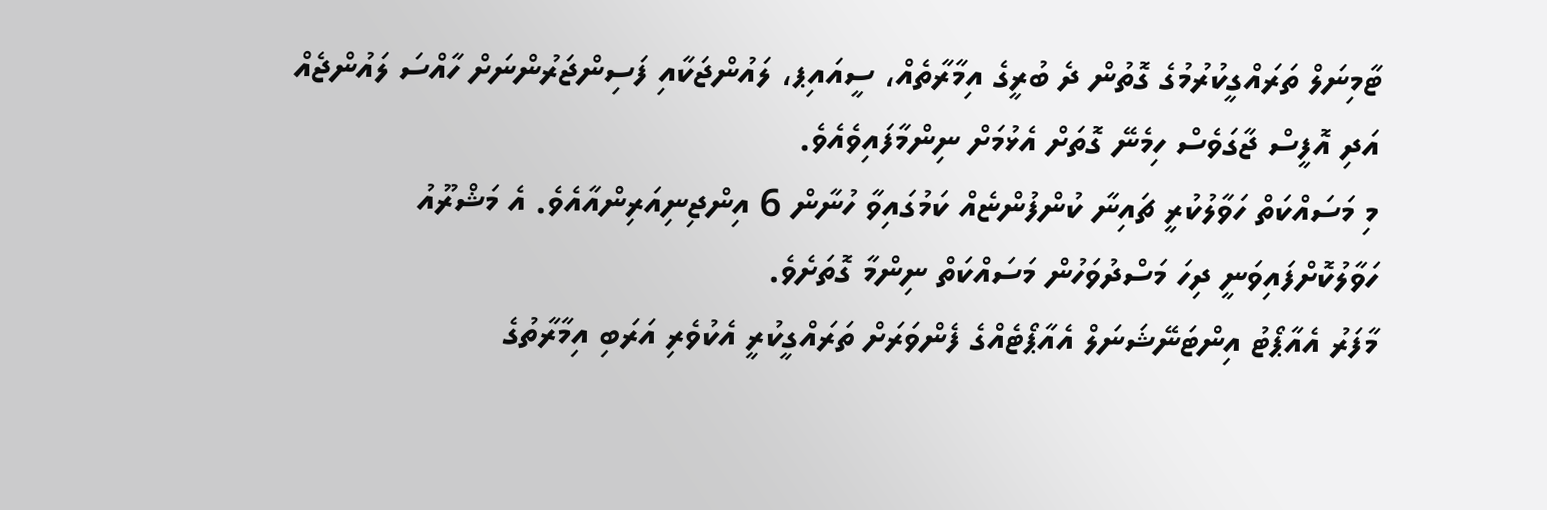ޓާމިނަލް ތަރައްގީކުރުމުގެ ގޮތުން ދެ ބުރީގެ އިމާރާތެއް، ސީއައިޕ، ލައުންޖަކާއި ފަސިންޖަރުންނަށް ހާއްސަ ލައުންޖެއް އަދި އޮފީސް ޖާގަވެސް ހިމެނޭ ގޮތަށް އެޅުމަށް ނިންމާފައިވެއެވެ.
މި މަސައްކަތް ހަވާލުކުރީ ޗައިނާ ކުންފުންޏެއް ކަމުގައިވާ ހުނާން 6 އިންޖިނިއަރިންއާއެވެ. އެ މަޝްރޫއު ހަވާލުކޮށްފައިވަނީ ދިހަ މަސްދުވަހުން މަސައްކަތް ނިންމާ ގޮތަށެވެ.
މާފަރު އެއާޕޯޓު އިންޓަނޭޝަނަލް އެއާޕޯޓެއްގެ ފެންވަރަށް ތަރައްގީކުރީ އެކުވެރި އަރަބި އިމާރާތުގެ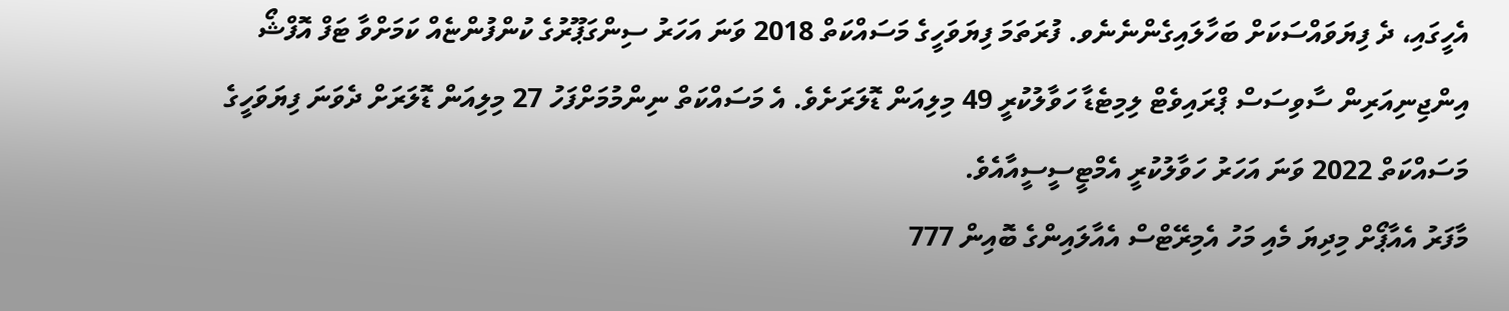އެހީގައި، ދެ ފިޔަވައްސަކަށް ބަހާލައިގެންނެނެވ. ފުރަތަމަ ފިޔަވަހީގެ މަސައްކަތް 2018 ވަނަ އަހަރު ސިންގަޕޫރުގެ ކުންފުންޏެއް ކަމަށްވާ ޓަފް އޮފްޝޯ އިންޖިނިއަރިން ސާވިސަސް ޕްރައިވެޓް ލިމިޓެޑާ ހަވާލުކުރީ 49 މިލިއަން ޑޮލަރަށެވެ. އެ މަސައްކަތް ނިންމުމަށްފަހު 27 މިލިއަން ޑޮލަރަށް ދެވަނަ ފިޔަވަހީގެ މަސައްކަތް 2022 ވަނަ އަހަރު ހަވާލުކުރީ އެމްޓީސީސީއާއެވެ.
މާފަރު އެއާޕޯށް މިދިޔަ މެއި މަހު އެމިރޭޓްސް އެއާލައިންގެ ބޮއިން 777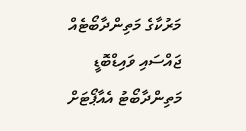މަރުކާގެ މަތިންދާބޯޓެއް ޖައްސައި ވައިޑްބޮޑީ މަތިންދާބޯޓު އެއާޕޯޓަށް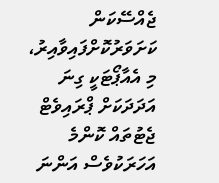ޖެއްސޭކަން ކަށަވަރުކޮށްފައިވާއިރު، މި އެއާޕޯޓަކީ ގިނަ އަދަދަކަށް ޕްރައިވެޓް ޖެޓުތައް ކޮންމެ އަހަރަކުވެސް އަންނަ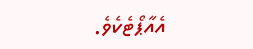އެއާޕޯޓެކެވެ.